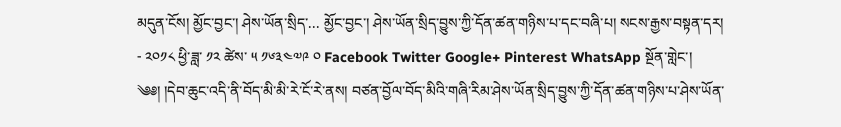མདུན་ངོས། མྱོང་བྱང་། ཤེས་ཡོན་སྲིད་... མྱོང་བྱང་། ཤེས་ཡོན་སྲིད་བྱུས་ཀྱི་དོན་ཚན་གཉིས་པ་དང་བཞི་པ། སངས་རྒྱས་བསྟན་དར། - ༢༠༡༨ ཕྱི་ཟླ་ ༡༢ ཚེས་ ༥ ༡༦༣༤༧༩ ༠ Facebook Twitter Google+ Pinterest WhatsApp སྔོན་གླེང་། ༄༅། །དེབ་ཆུང་འདི་ནི་བོད་མི་མི་རེ་ངོ་རེ་ནས། བཙན་བྱོལ་བོད་མིའི་གཞི་རིམ་ཤེས་ཡོན་སྲིད་བྱུས་ཀྱི་དོན་ཚན་གཉིས་པ་ཤེས་ཡོན་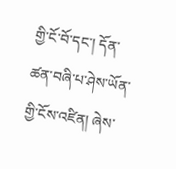གྱི་ངོ་བོ་དང་། དོན་ཚན་བཞི་པ་ཤེས་ཡོན་གྱི་ངོས་འཛིན། ཞེས་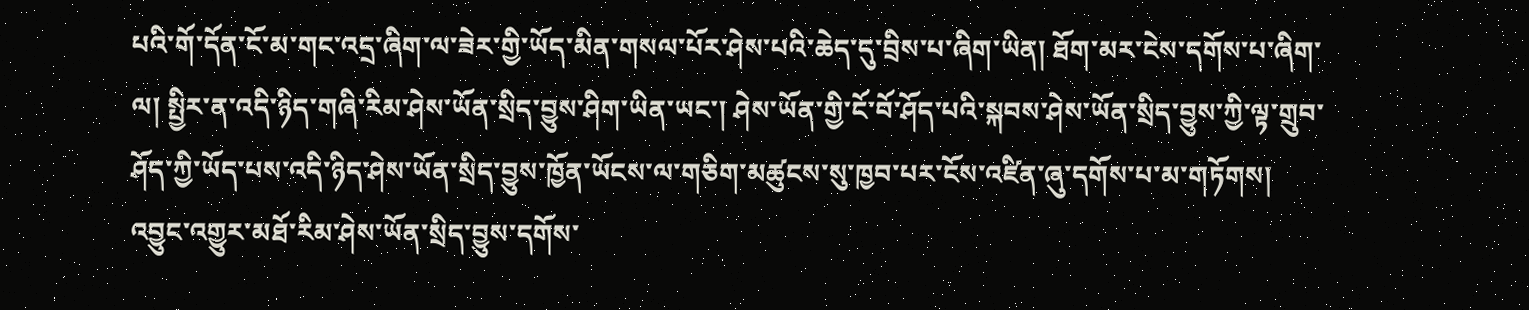པའི་གོ་དོན་ངོ་མ་གང་འདྲ་ཞིག་ལ་ཟེར་གྱི་ཡོད་མིན་གསལ་པོར་ཤེས་པའི་ཆེད་དུ་བྲིས་པ་ཞིག་ཡིན། ཐོག་མར་ངེས་དགོས་པ་ཞིག་ལ། སྤྱིར་ན་འདི་ཉིད་གཞི་རིམ་ཤེས་ཡོན་སྲིད་བྱུས་ཤིག་ཡིན་ཡང་། ཤེས་ཡོན་གྱི་ངོ་བོ་ཤོད་པའི་སྐབས་ཤེས་ཡོན་སྲིད་བྱུས་ཀྱི་ལྟ་གྲུབ་ཤོད་ཀྱི་ཡོད་པས་འདི་ཉིད་ཤེས་ཡོན་སྲིད་བྱུས་ཁྱོན་ཡོངས་ལ་གཅིག་མཚུངས་སུ་ཁྱབ་པར་ངོས་འཛིན་ཞུ་དགོས་པ་མ་གཏོགས། འབྱུང་འགྱུར་མཐོ་རིམ་ཤེས་ཡོན་སྲིད་བྱུས་དགོས་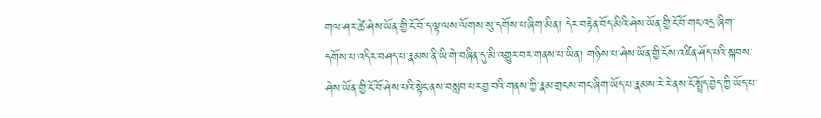གལ་ཤར་ཚེ་ཤེས་ཡོན་གྱི་ངོ་བོ་ད་ལྟ་ལས་ལོགས་སུ་དགོས་པ་ཞིག་མིན། དེར་བརྟེན་བོད་མིའི་ཤེས་ཡོན་གྱི་ངོ་བོ་གང་འདྲ་ཞིག་དགོས་པ་འདིར་བཤད་པ་རྣམས་ནི་ཡི་གེ་བཞིན་དུ་མི་འགྱུར་བར་གནས་པ་ཡིན། གཉིས་པ་ཤེས་ཡོན་གྱི་ངོས་འཛིན་ཤོད་པའི་སྐབས་ཤེས་ཡོན་གྱི་ངོ་བོ་ཤེས་པའི་སྟེང་ནས་བསླབ་པར་བྱ་བའི་གནས་ཀྱི་རྣམ་གྲངས་གང་ཞིག་ཡོད་པ་རྣམས་རེ་རེ་ནས་ངོ་སྤྲོད་བྱེད་ཀྱི་ཡོད་པ་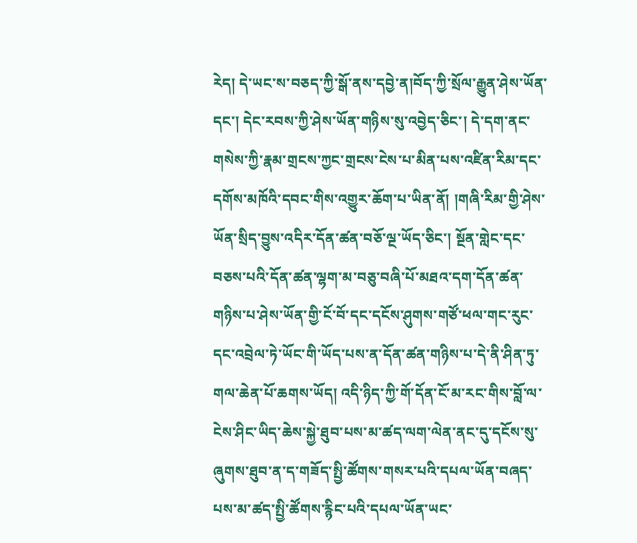རེད། དེ་ཡང་ས་བཅད་ཀྱི་སྒོ་ནས་དབྱེ་ན།བོད་ཀྱི་སྲོལ་རྒྱུན་ཤེས་ཡོན་དང་། དེང་རབས་ཀྱི་ཤེས་ཡོན་གཉིས་སུ་འབྱེད་ཅིང་། དེ་དག་ནང་གསེས་ཀྱི་རྣམ་གྲངས་ཀྱང་གྲངས་ངེས་པ་མིན་པས་འཛིན་རིམ་དང་དགོས་མཁོའི་དབང་གིས་འགྱུར་ཆོག་པ་ཡིན་ནོ། །གཞི་རིམ་གྱི་ཤེས་ཡོན་སྲིད་བྱུས་འདིར་དོན་ཚན་བཅོ་ལྔ་ཡོད་ཅིང་། སྔོན་གླེང་དང་བཅས་པའི་དོན་ཚན་ལྷག་མ་བཅུ་བཞི་པོ་མཐའ་དག་དོན་ཚན་གཉིས་པ་ཤེས་ཡོན་གྱི་ངོ་བོ་དང་དངོས་ཤུགས་གཙོ་ཕལ་གང་རུང་དང་འབྲེལ་ཏེ་ཡོང་གི་ཡོད་པས་ན་དོན་ཚན་གཉིས་པ་དེ་ནི་ཤིན་ཏུ་གལ་ཆེན་པོ་ཆགས་ཡོད། འདི་ཉིད་ཀྱི་གོ་དོན་ངོ་མ་རང་གིས་བློ་ལ་ངེས་ཤིང་ཡིད་ཆེས་སྐྱེ་ཐུབ་པས་མ་ཚད་ལག་ལེན་ནང་དུ་དངོས་སུ་ཞུགས་ཐུབ་ན་ད་གཟོད་སྤྱི་ཚོགས་གསར་པའི་དཔལ་ཡོན་བཞད་པས་མ་ཚད་སྤྱི་ཚོགས་རྙིང་པའི་དཔལ་ཡོན་ཡང་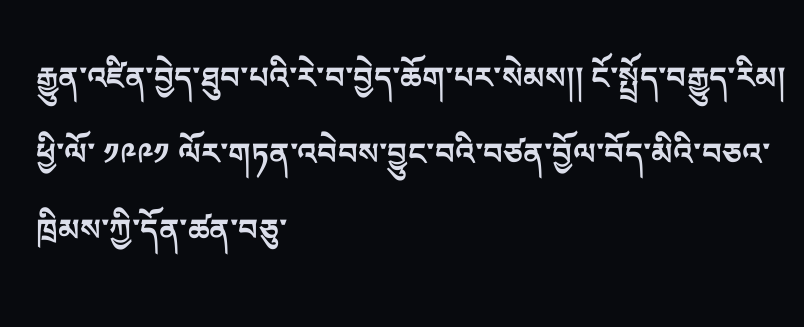རྒྱུན་འཛིན་བྱེད་ཐུབ་པའི་རེ་བ་བྱེད་ཆོག་པར་སེམས།། ངོ་སྤྲོད་བརྒྱུད་རིམ། ཕྱི་ལོ་ ༡༩༩༡ ལོར་གཏན་འབེབས་བྱུང་བའི་བཙན་བྱོལ་བོད་མིའི་བཅའ་ཁྲིམས་ཀྱི་དོན་ཚན་བཅུ་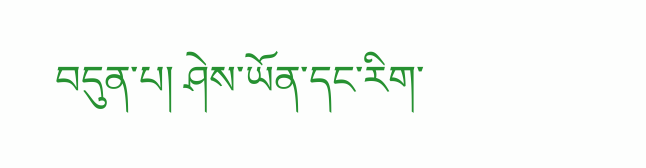བདུན་པ། ཤེས་ཡོན་དང་རིག་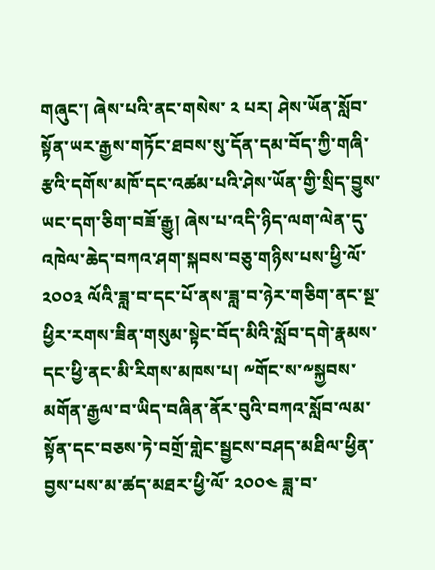གཞུང་། ཞེས་པའི་ནང་གསེས་ ༢ པར། ཤེས་ཡོན་སློབ་སྟོན་ཡར་རྒྱས་གཏོང་ཐབས་སུ་དོན་དམ་བོད་ཀྱི་གཞི་རྩའི་དགོས་མཁོ་དང་འཚམ་པའི་ཤེས་ཡོན་གྱི་སྲིད་བྱུས་ཡང་དག་ཅིག་བཟོ་རྒྱུ། ཞེས་པ་འདི་ཉིད་ལག་ལེན་དུ་འཁེལ་ཆེད་བཀའ་ཤག་སྐབས་བཅུ་གཉིས་པས་ཕྱི་ལོ་ ༢༠༠༣ ལོའི་ཟླ་བ་དང་པོ་ནས་ཟླ་བ་ཉེར་གཅིག་ནང་སྔ་ཕྱིར་རགས་ཟིན་གསུམ་སྟེང་བོད་མིའི་སློབ་དགེ་རྣམས་དང་ཕྱི་ནང་མི་རིགས་མཁས་པ། ༸གོང་ས་༸སྐྱབས་མགོན་རྒྱལ་བ་ཡིད་བཞིན་ནོར་བུའི་བཀའ་སློབ་ལམ་སྟོན་དང་བཅས་ཏེ་བགྲོ་གླེང་སྦྱངས་བཤད་མཐིལ་ཕྱིན་བྱས་པས་མ་ཚད་མཐར་ཕྱི་ལོ་ ༢༠༠༤ ཟླ་བ་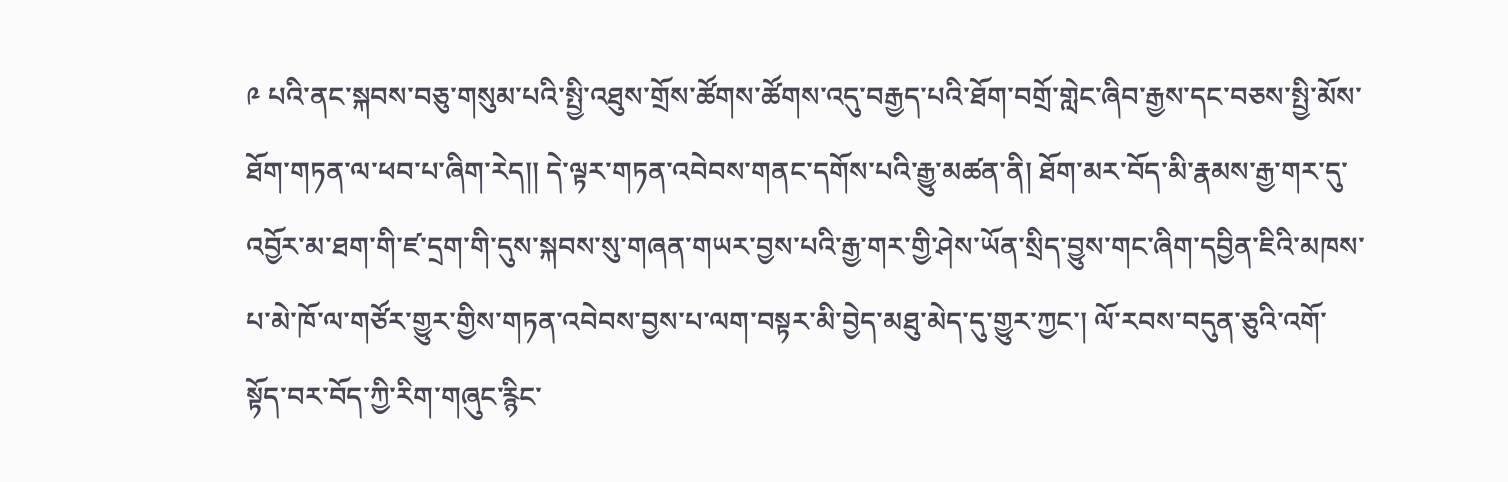༩ པའི་ནང་སྐབས་བཅུ་གསུམ་པའི་སྤྱི་འཐུས་གྲོས་ཚོགས་ཚོགས་འདུ་བརྒྱད་པའི་ཐོག་བགྲོ་གླེང་ཞིབ་རྒྱས་དང་བཅས་སྤྱི་མོས་ཐོག་གཏན་ལ་ཕབ་པ་ཞིག་རེད།། དེ་ལྟར་གཏན་འབེབས་གནང་དགོས་པའི་རྒྱུ་མཚན་ནི། ཐོག་མར་བོད་མི་རྣམས་རྒྱ་གར་དུ་འབྱོར་མ་ཐག་གི་ཛ་དྲག་གི་དུས་སྐབས་སུ་གཞན་གཡར་བྱས་པའི་རྒྱ་གར་གྱི་ཤེས་ཡོན་སྲིད་བྱུས་གང་ཞིག་དབྱིན་ཇིའི་མཁས་པ་མེ་ཁོ་ལ་གཙོར་གྱུར་གྱིས་གཏན་འབེབས་བྱས་པ་ལག་བསྟར་མི་བྱེད་མཐུ་མེད་དུ་གྱུར་ཀྱང་། ལོ་རབས་བདུན་ཅུའི་འགོ་སྟོད་བར་བོད་ཀྱི་རིག་གཞུང་རྙིང་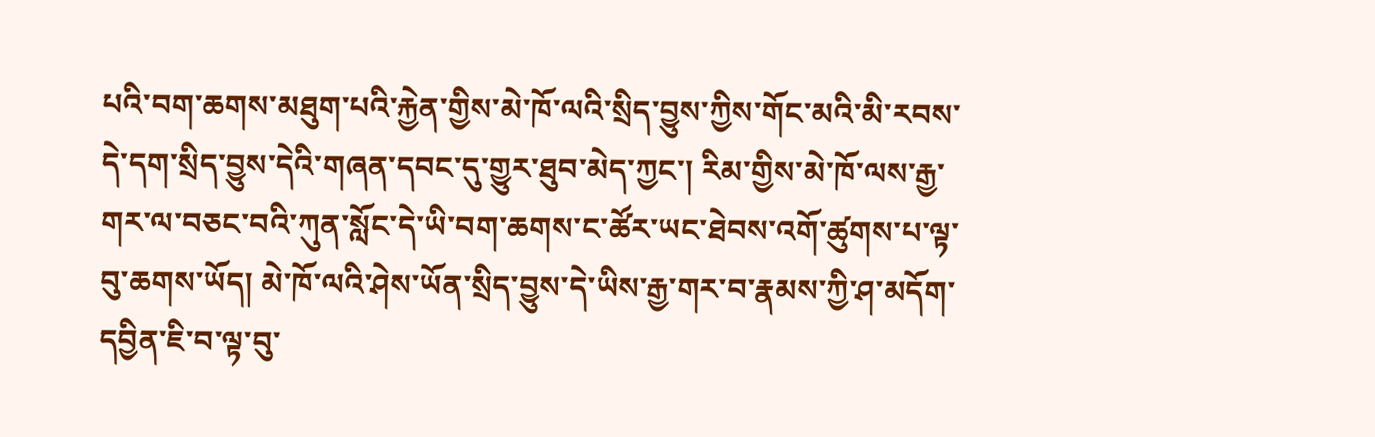པའི་བག་ཆགས་མཐུག་པའི་རྐྱེན་གྱིས་མེ་ཁོ་ལའི་སྲིད་བྱུས་ཀྱིས་གོང་མའི་མི་རབས་དེ་དག་སྲིད་བྱུས་དེའི་གཞན་དབང་དུ་གྱུར་ཐུབ་མེད་ཀྱང་། རིམ་གྱིས་མེ་ཁོ་ལས་རྒྱ་གར་ལ་བཅང་བའི་ཀུན་སློང་དེ་ཡི་བག་ཆགས་ང་ཚོར་ཡང་ཐེབས་འགོ་ཚུགས་པ་ལྟ་བུ་ཆགས་ཡོད། མེ་ཁོ་ལའི་ཤེས་ཡོན་སྲིད་བྱུས་དེ་ཡིས་རྒྱ་གར་བ་རྣམས་ཀྱི་ཤ་མདོག་དབྱིན་ཇི་བ་ལྟ་བུ་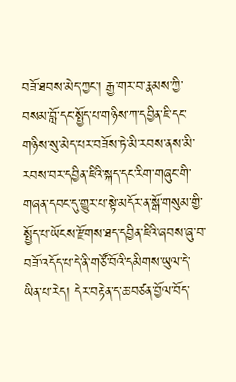བཟོ་ཐབས་མེད་ཀྱང་། རྒྱ་གར་བ་རྣམས་ཀྱི་བསམ་བློ་དང་སྤྱོད་པ་གཉིས་ཀ་དབྱིན་ཇི་དང་གཉིས་སུ་མེད་པར་བཟོས་ཏེ་མི་རབས་ནས་མི་རབས་བར་དབྱིན་ཇིའི་སྐད་དང་རིག་གཞུང་གི་གཞན་དབང་དུ་གྱུར་པ་སྟེ་མདོར་ན་སྒོ་གསུམ་གྱི་སྤྱོད་པ་ཡོངས་རྫོགས་ཐད་དབྱིན་ཇིའི་ཞབས་ཞུ་བ་བཟོ་འདོད་པ་དེ་ནི་གཙོ་བོའི་དམིགས་ཡུལ་དེ་ཡིན་པ་རེད། དེར་བརྟེན་ད་ཆ་བཙན་བྱོལ་བོད་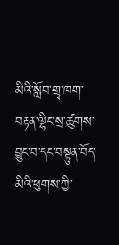མིའི་སློབ་གྲྭ་ཁག་བརྟན་ལྷིང་སྲ་ཚུགས་བྱུང་བ་དང་བསྟུན་བོད་མིའི་ཕུགས་ཀྱི་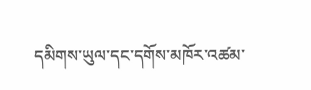དམིགས་ཡུལ་དང་དགོས་མཁོར་འཚམ་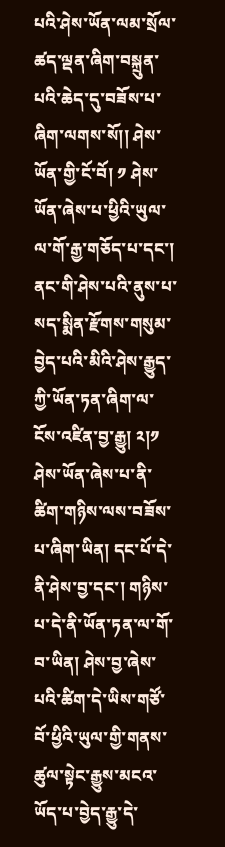པའི་ཤེས་ཡོན་ལམ་སྲོལ་ཚད་ལྡན་ཞིག་བསྐྲུན་པའི་ཆེད་དུ་བཟོས་པ་ཞིག་ལགས་སོ།། ཤེས་ཡོན་གྱི་ངོ་བོ། ༡ ཤེས་ཡོན་ཞེས་པ་ཕྱིའི་ཡུལ་ལ་གོ་རྒྱ་གཅོད་པ་དང་། ནང་གི་ཤེས་པའི་ནུས་པ་སད་སྨིན་རྫོགས་གསུམ་བྱེད་པའི་མིའི་ཤེས་རྒྱུད་ཀྱི་ཡོན་ཏན་ཞིག་ལ་ངོས་འཛིན་བྱ་རྒྱུ། ༢།༡ ཤེས་ཡོན་ཞེས་པ་ནི་ཚིག་གཉིས་ལས་བཟོས་པ་ཞིག་ཡིན། དང་པོ་དེ་ནི་ཤེས་བྱ་དང་། གཉིས་པ་དེ་ནི་ཡོན་ཏན་ལ་གོ་བ་ཡིན། ཤེས་བྱ་ཞེས་པའི་ཚིག་དེ་ཡིས་གཙོ་བོ་ཕྱིའི་ཡུལ་གྱི་གནས་ཚུལ་སྟེང་རྒྱུས་མངའ་ཡོད་པ་བྱེད་རྒྱུ་དེ་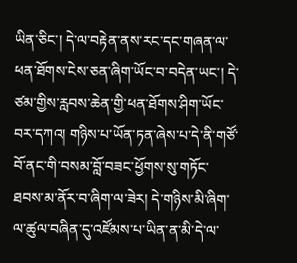ཡིན་ཅིང་། དེ་ལ་བརྟེན་ནས་རང་དང་གཞན་ལ་ཕན་ཐོགས་ངེས་ཅན་ཞིག་ཡོང་བ་བདེན་ཡང་། དེ་ཙམ་གྱིས་རླབས་ཆེན་གྱི་ཕན་ཐོགས་ཤིག་ཡོང་བར་དཀའ། གཉིས་པ་ཡོན་ཏན་ཞེས་པ་དེ་ནི་གཙོ་བོ་ནང་གི་བསམ་བློ་བཟང་ཕྱོགས་སུ་གཏོང་ཐབས་མ་ནོར་བ་ཞིག་ལ་ཟེར། དེ་གཉིས་མི་ཞིག་ལ་ཚུལ་བཞིན་དུ་འཛོམས་པ་ཡིན་ན་མི་དེ་ལ་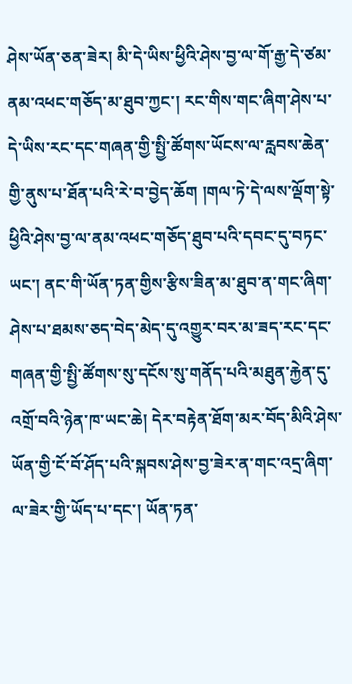ཤེས་ཡོན་ཅན་ཟེར། མི་དེ་ཡིས་ཕྱིའི་ཤེས་བྱ་ལ་གོ་རྒྱ་དེ་ཙམ་ནམ་འཕང་གཅོད་མ་ཐུབ་ཀྱང་། རང་གིས་གང་ཞིག་ཤེས་པ་དེ་ཡིས་རང་དང་གཞན་གྱི་སྤྱི་ཚོགས་ཡོངས་ལ་རླབས་ཆེན་གྱི་ནུས་པ་ཐོན་པའི་རེ་བ་བྱེད་ཆོག །གལ་ཏེ་དེ་ལས་ལྡོག་སྟེ་ཕྱིའི་ཤེས་བྱ་ལ་ནམ་འཕང་གཅོད་ཐུབ་པའི་དབང་དུ་བཏང་ཡང་། ནང་གི་ཡོན་ཏན་གྱིས་རྩིས་ཟིན་མ་ཐུབ་ན་གང་ཞིག་ཤེས་པ་ཐམས་ཅད་བེད་མེད་དུ་འགྱུར་བར་མ་ཟད་རང་དང་གཞན་གྱི་སྤྱི་ཚོགས་སུ་དངོས་སུ་གནོད་པའི་མཐུན་རྐྱེན་དུ་འགྲོ་བའི་ཉེན་ཁ་ཡང་ཆེ། དེར་བརྟེན་ཐོག་མར་བོད་མིའི་ཤེས་ཡོན་གྱི་ངོ་བོ་ཤོད་པའི་སྐབས་ཤེས་བྱ་ཟེར་ན་གང་འདྲ་ཞིག་ལ་ཟེར་གྱི་ཡོད་པ་དང་། ཡོན་ཏན་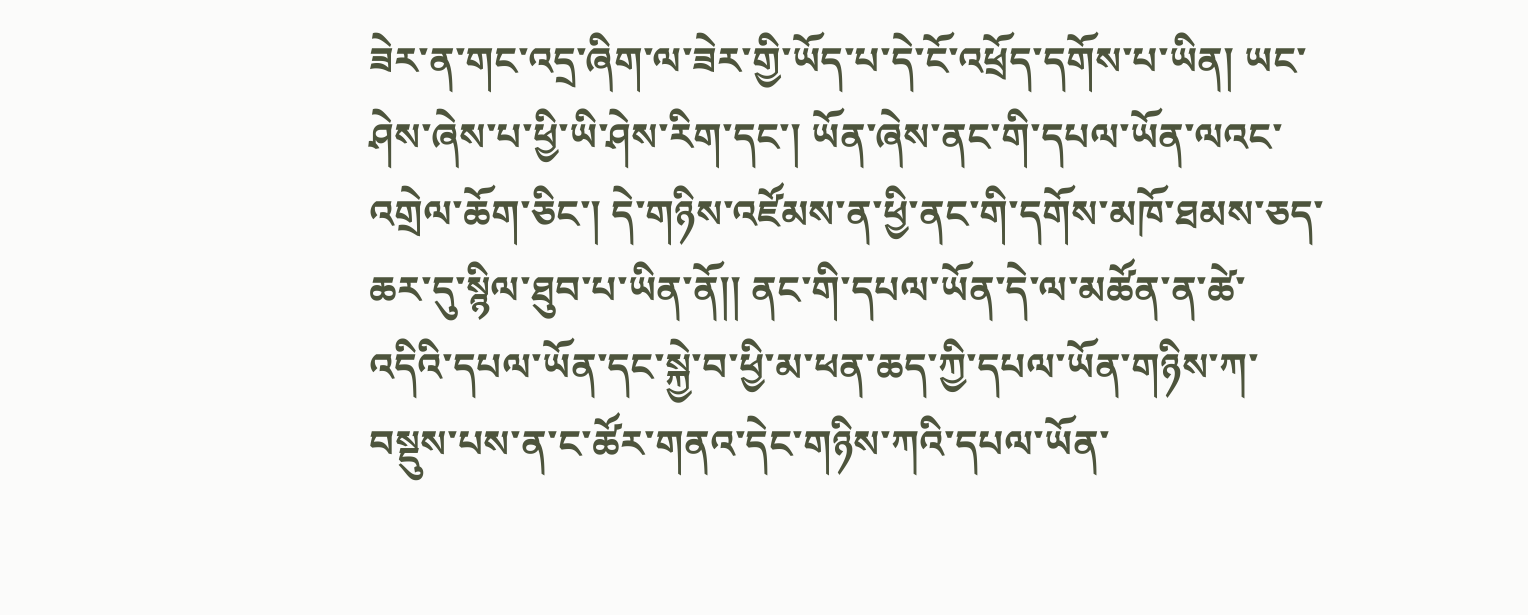ཟེར་ན་གང་འདྲ་ཞིག་ལ་ཟེར་གྱི་ཡོད་པ་དེ་ངོ་འཕྲོད་དགོས་པ་ཡིན། ཡང་ཤེས་ཞེས་པ་ཕྱི་ཡི་ཤེས་རིག་དང་། ཡོན་ཞེས་ནང་གི་དཔལ་ཡོན་ལའང་འགྲེལ་ཆོག་ཅིང་། དེ་གཉིས་འཛོམས་ན་ཕྱི་ནང་གི་དགོས་མཁོ་ཐམས་ཅད་ཆར་དུ་སྙིལ་ཐུབ་པ་ཡིན་ནོ།། ནང་གི་དཔལ་ཡོན་དེ་ལ་མཚོན་ན་ཚེ་འདིའི་དཔལ་ཡོན་དང་སྐྱེ་བ་ཕྱི་མ་ཕན་ཆད་ཀྱི་དཔལ་ཡོན་གཉིས་ཀ་བསྡུས་པས་ན་ང་ཚོར་གནའ་དེང་གཉིས་ཀའི་དཔལ་ཡོན་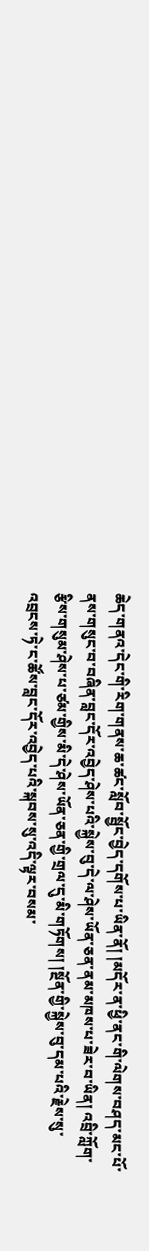ཆེད་གནའ་དེང་གི་རིག་གནས་ཆ་ཚང་སློབ་སྦྱོང་བྱེད་དགོས་པ་ཡིན་ནོ། །མདོར་ན་ཕྱི་ནང་གི་ལེགས་བཤད་མང་པོ་ནས་གསུང་བ་བཞིན་བླང་དོར་འབྱེད་ཤེས་པའི་སྐྱེས་བུ་དེ་ལ་ཤེས་ཡོན་ཅན་ནམ་མཁས་པ་ཟེར་བ་ཡིན། འབྲི་ཀློག་རྩིས་གསུམ་ཤེས་པ་ཙམ་གྱིས་མི་དེ་ཤེས་ཡོན་ཅན་གྱི་གྲལ་དུ་མི་གཏོགས། །སྔོན་གྱི་སྐྱེས་བུ་དམ་པའི་རྗེས་སུ་འབྲངས་ཏེ་ང་ཚོས་བླང་དོར་འབྱེད་པའི་སྐབས་སུ་འདི་ལྟར་བསམ་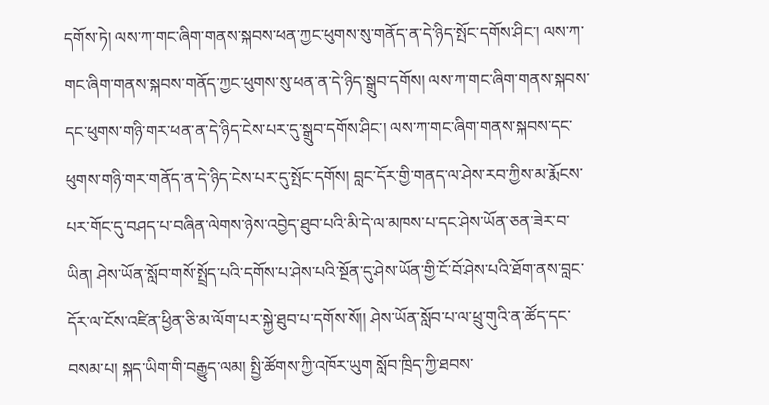དགོས་ཏེ། ལས་ཀ་གང་ཞིག་གནས་སྐབས་ཕན་ཀྱང་ཕུགས་སུ་གནོད་ན་དེ་ཉིད་སྤོང་དགོས་ཤིང་། ལས་ཀ་གང་ཞིག་གནས་སྐབས་གནོད་ཀྱང་ཕུགས་སུ་ཕན་ན་དེ་ཉིད་སྒྲུབ་དགོས། ལས་ཀ་གང་ཞིག་གནས་སྐབས་དང་ཕུགས་གཉི་གར་ཕན་ན་དེ་ཉིད་ངེས་པར་དུ་སྒྲུབ་དགོས་ཤིང་། ལས་ཀ་གང་ཞིག་གནས་སྐབས་དང་ཕུགས་གཉི་གར་གནོད་ན་དེ་ཉིད་ངེས་པར་དུ་སྤོང་དགོས། བླང་དོར་གྱི་གནད་ལ་ཤེས་རབ་ཀྱིས་མ་རྨོངས་པར་གོང་དུ་བཤད་པ་བཞིན་ལེགས་ཉེས་འབྱེད་ཐུབ་པའི་མི་དེ་ལ་མཁས་པ་དང་ཤེས་ཡོན་ཅན་ཟེར་བ་ཡིན། ཤེས་ཡོན་སློབ་གསོ་སྤྲོད་པའི་དགོས་པ་ཤེས་པའི་སྔོན་དུ་ཤེས་ཡོན་གྱི་ངོ་བོ་ཤེས་པའི་ཐོག་ནས་བླང་དོར་ལ་ངོས་འཛིན་ཕྱིན་ཅི་མ་ལོག་པར་སྐྱེ་ཐུབ་པ་དགོས་སོ།། ཤེས་ཡོན་སློབ་པ་ལ་ཕྲུ་གུའི་ན་ཚོད་དང་བསམ་པ། སྐད་ཡིག་གི་བརྒྱུད་ལམ། སྤྱི་ཚོགས་ཀྱི་འཁོར་ཡུག སློབ་ཁྲིད་ཀྱི་ཐབས་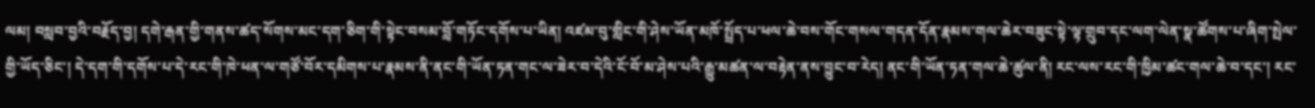ལམ། བསླབ་བྱའི་བརྗོད་བྱ། དགེ་རྒན་གྱི་གནས་ཚད་སོགས་མང་དག་ཅིག་གི་སྟེང་བསམ་བློ་གཏོང་དགོས་པ་ཡིན། འཛམ་བུ་གླིང་གི་ཤེས་ཡོན་མཁོ་སྤྲོད་པ་ཕལ་ཆེ་བས་གོང་གསལ་གདན་དོན་རྣམས་གལ་ཆེར་བཟུང་སྟེ་ལྟ་གྲུབ་དང་ལག་ལེན་སྣ་ཚོགས་པ་ཞིག་སྤེལ་གྱི་ཡོད་ཅིང་། དེ་དག་གི་དགོས་པ་དེ་རང་གི་ཁེ་ཕན་ལ་གཙོ་བོར་དམིགས་པ་རྣམས་ནི་ནང་གི་ཡོན་ཏན་གང་ལ་ཟེར་བ་དེའི་ངོ་བོ་མ་ཤེས་པའི་རྒྱུ་མཚན་ལ་བརྟེན་ནས་བྱུང་བ་རེད། ནང་གི་ཡོན་ཏན་གལ་ཆེ་ཚུལ་ནི། རང་ལས་རང་གི་ཁྱིམ་ཚང་གལ་ཆེ་བ་དང་། རང་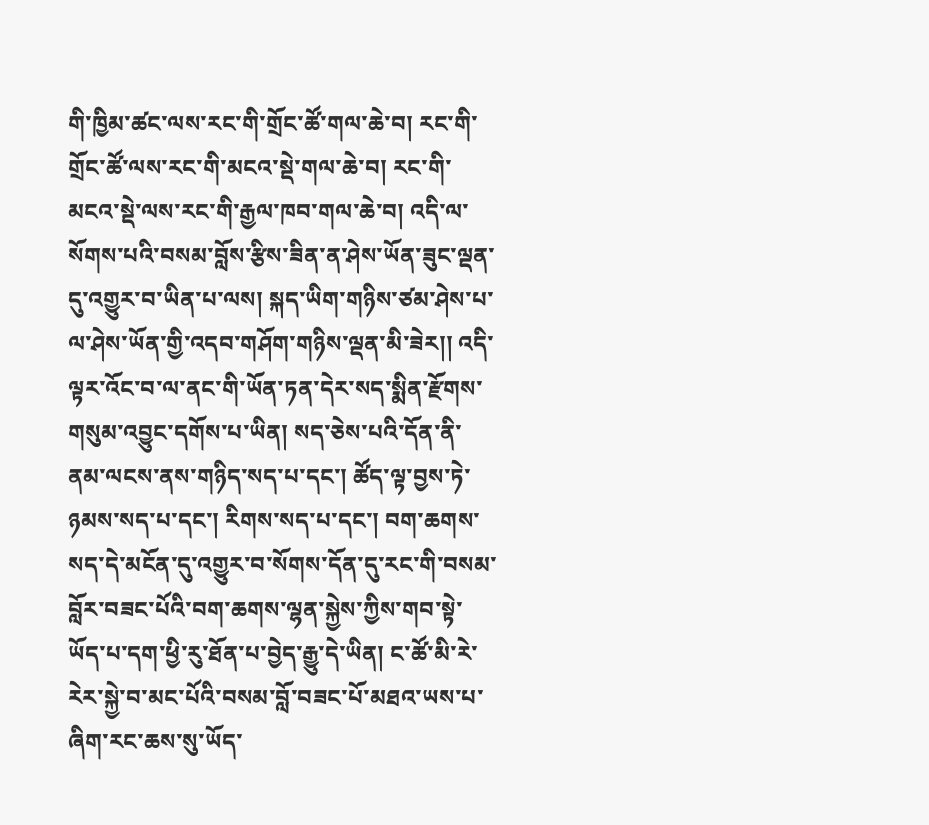གི་ཁྱིམ་ཚང་ལས་རང་གི་གྲོང་ཚོ་གལ་ཆེ་བ། རང་གི་གྲོང་ཚོ་ལས་རང་གི་མངའ་སྡེ་གལ་ཆེ་བ། རང་གི་མངའ་སྡེ་ལས་རང་གི་རྒྱལ་ཁབ་གལ་ཆེ་བ། འདི་ལ་སོགས་པའི་བསམ་བློས་རྩིས་ཟིན་ན་ཤེས་ཡོན་ཟུང་ལྡན་དུ་འགྱུར་བ་ཡིན་པ་ལས། སྐད་ཡིག་གཉིས་ཙམ་ཤེས་པ་ལ་ཤེས་ཡོན་གྱི་འདབ་གཤོག་གཉིས་ལྡན་མི་ཟེར།། འདི་ལྟར་འོང་བ་ལ་ནང་གི་ཡོན་ཏན་དེར་སད་སྨིན་རྫོགས་གསུམ་འབྱུང་དགོས་པ་ཡིན། སད་ཅེས་པའི་དོན་ནི་ནམ་ལངས་ནས་གཉིད་སད་པ་དང་། ཚོད་ལྟ་བྱས་ཏེ་ཉམས་སད་པ་དང་། རིགས་སད་པ་དང་། བག་ཆགས་སད་དེ་མངོན་དུ་འགྱུར་བ་སོགས་དོན་དུ་རང་གི་བསམ་བློར་བཟང་པོའི་བག་ཆགས་ལྷན་སྐྱེས་ཀྱིས་གབ་སྟེ་ཡོད་པ་དག་ཕྱི་རུ་ཐོན་པ་བྱེད་རྒྱུ་དེ་ཡིན། ང་ཚོ་མི་རེ་རེར་སྐྱེ་བ་མང་པོའི་བསམ་བློ་བཟང་པོ་མཐའ་ཡས་པ་ཞིག་རང་ཆས་སུ་ཡོད་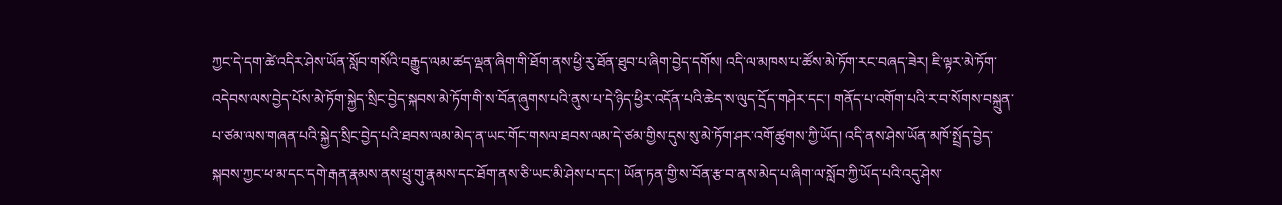ཀྱང་དེ་དག་ཚེ་འདིར་ཤེས་ཡོན་སློབ་གསོའི་བརྒྱུད་ལམ་ཚད་ལྡན་ཞིག་གི་ཐོག་ནས་ཕྱི་རུ་ཐོན་ཐུབ་པ་ཞིག་བྱེད་དགོས། འདི་ལ་མཁས་པ་ཚོས་མེ་ཏོག་རང་བཞད་ཟེར། ཇི་ལྟར་མེ་ཏོག་འདེབས་ལས་བྱེད་པོས་མེ་ཏོག་སྐྱེད་སྲིང་བྱེད་སྐབས་མེ་ཏོག་གི་ས་བོན་ཞུགས་པའི་ནུས་པ་དེ་ཉིད་ཕྱིར་འདོན་པའི་ཆེད་ས་ལུད་དྲོད་གཤེར་དང་། གནོད་པ་འགོག་པའི་ར་བ་སོགས་བསྐྲུན་པ་ཙམ་ལས་གཞན་པའི་སྐྱེད་སྲིང་བྱེད་པའི་ཐབས་ལམ་མེད་ན་ཡང་གོང་གསལ་ཐབས་ལམ་དེ་ཙམ་གྱིས་དུས་སུ་མེ་ཏོག་ཤར་འགོ་ཚུགས་ཀྱི་ཡོད། འདི་ནས་ཤེས་ཡོན་མཁོ་སྤྲོད་བྱེད་སྐབས་ཀྱང་ཕ་མ་དང་དགེ་རྒན་རྣམས་ནས་ཕྲུ་གུ་རྣམས་དང་ཐོག་ནས་ཅི་ཡང་མི་ཤེས་པ་དང་། ཡོན་ཏན་གྱི་ས་བོན་རྩ་བ་ནས་མེད་པ་ཞིག་ལ་སློབ་ཀྱི་ཡོད་པའི་འདུ་ཤེས་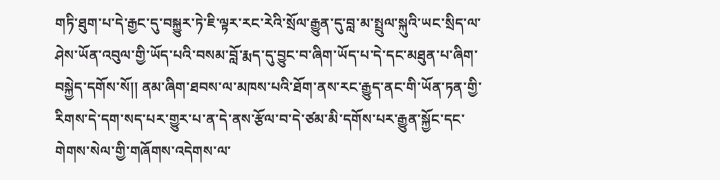གཏི་ཐུག་པ་དེ་རྒྱང་དུ་བསྐྱུར་ཏེ་ཇི་ལྟར་རང་རེའི་སྲོལ་རྒྱུན་དུ་བླ་མ་སྤྲུལ་སྐུའི་ཡང་སྲིད་ལ་ཤེས་ཡོན་འབུལ་གྱི་ཡོད་པའི་བསམ་བློ་རྨད་དུ་བྱུང་བ་ཞིག་ཡོད་པ་དེ་དང་མཐུན་པ་ཞིག་བསྐྱེད་དགོས་སོ།། ནམ་ཞིག་ཐབས་ལ་མཁས་པའི་ཐོག་ནས་རང་རྒྱུད་ནང་གི་ཡོན་ཏན་གྱི་རིགས་དེ་དག་སད་པར་གྱུར་པ་ན་དེ་ནས་རྩོལ་བ་དེ་ཙམ་མི་དགོས་པར་རྒྱུན་སྐྱོང་དང་གེགས་སེལ་གྱི་གཞོགས་འདེགས་ལ་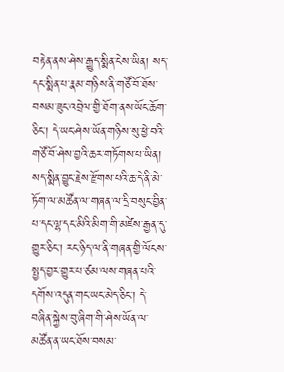བརྟེན་ནས་ཤེས་རྒྱུད་སྨིན་ངེས་ཡིན། སད་དང་སྨིན་པ་རྣམ་གཉིས་ནི་གཙོ་བོ་ཐོས་བསམ་ཟུང་འབྲེལ་གྱི་ཐོག་ནས་ཡོང་ཆོག་ཅིང་། དེ་ཡང་ཤེས་ཡོན་གཉིས་སུ་ཕྱེ་བའི་གཙོ་བོ་ཤེས་བྱའི་ཆར་གཏོགས་པ་ཡིན། སད་སྨིན་བྱུང་རྗེས་རྫོགས་པའི་ཆ་དེ་ནི་མེ་ཏོག་ལ་མཚོན་ལ་གཞན་ལ་དྲི་བསུང་བྱིན་པ་དང་ལྷ་དང་མིའི་མིག་གི་མཛེས་རྒྱན་དུ་གྱུར་ཅིང་། རང་ཉིད་ལ་ནི་གཞན་གྱི་ལོངས་སྤྱད་བྱར་གྱུར་པ་ཙམ་ལས་གཞན་པའི་དགོས་འདུན་གང་ཡང་མེད་ཅིང་། དེ་བཞིན་སྐྱེས་བུ་ཞིག་གི་ཤེས་ཡོན་ལ་མཚོན་ན་ཡང་ཐོས་བསམ་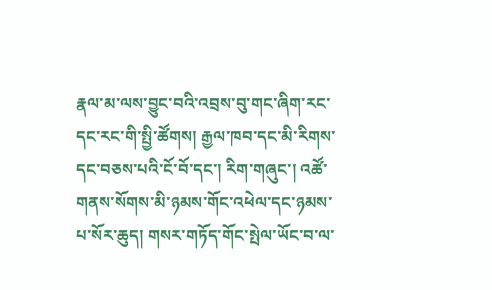རྣལ་མ་ལས་བྱུང་བའི་འབྲས་བུ་གང་ཞིག་རང་དང་རང་གི་སྤྱི་ཚོགས། རྒྱལ་ཁབ་དང་མི་རིགས་དང་བཅས་པའི་ངོ་བོ་དང་། རིག་གཞུང་། འཚོ་གནས་སོགས་མི་ཉམས་གོང་འཕེལ་དང་ཉམས་པ་སོར་ཆུད། གསར་གཏོད་གོང་སྤེལ་ཡོང་བ་ལ་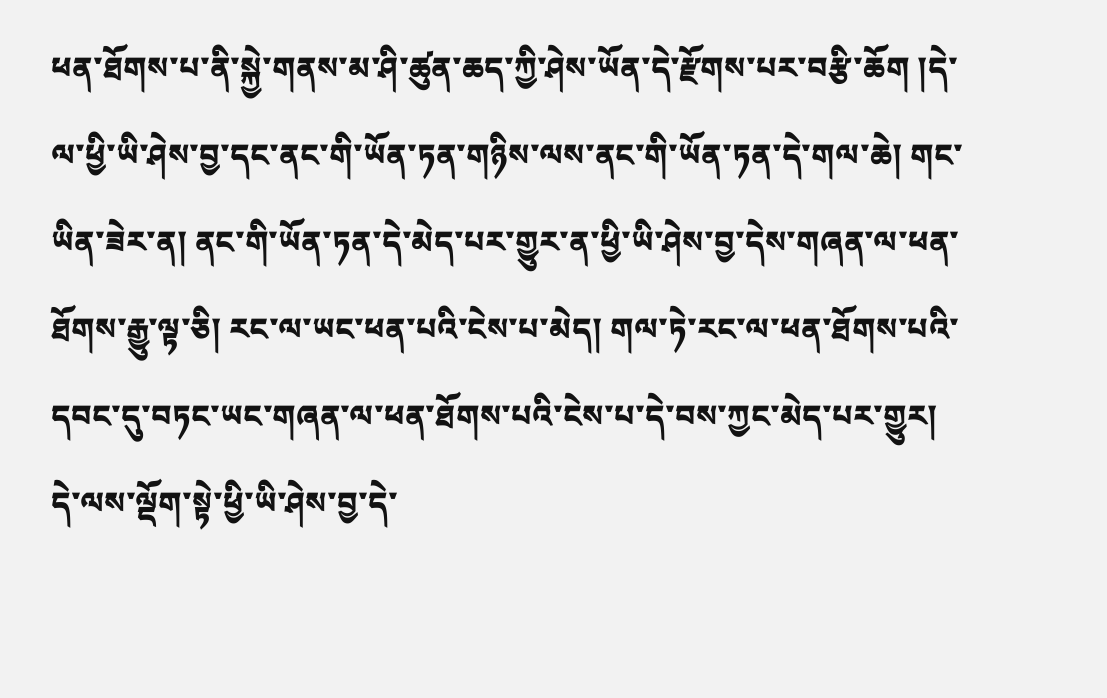ཕན་ཐོགས་པ་ནི་སྐྱེ་གནས་མ་ཤི་ཚུན་ཆད་ཀྱི་ཤེས་ཡོན་དེ་རྫོགས་པར་བརྩི་ཆོག །དེ་ལ་ཕྱི་ཡི་ཤེས་བྱ་དང་ནང་གི་ཡོན་ཏན་གཉིས་ལས་ནང་གི་ཡོན་ཏན་དེ་གལ་ཆེ། གང་ཡིན་ཟེར་ན། ནང་གི་ཡོན་ཏན་དེ་མེད་པར་གྱུར་ན་ཕྱི་ཡི་ཤེས་བྱ་དེས་གཞན་ལ་ཕན་ཐོགས་རྒྱུ་ལྟ་ཅི། རང་ལ་ཡང་ཕན་པའི་ངེས་པ་མེད། གལ་ཏེ་རང་ལ་ཕན་ཐོགས་པའི་དབང་དུ་བཏང་ཡང་གཞན་ལ་ཕན་ཐོགས་པའི་ངེས་པ་དེ་བས་ཀྱང་མེད་པར་གྱུར། དེ་ལས་ལྡོག་སྟེ་ཕྱི་ཡི་ཤེས་བྱ་དེ་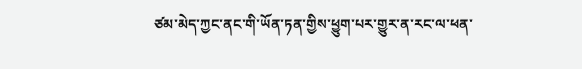ཙམ་མེད་ཀྱང་ནང་གི་ཡོན་ཏན་གྱིས་ཕྱུག་པར་གྱུར་ན་རང་ལ་ཕན་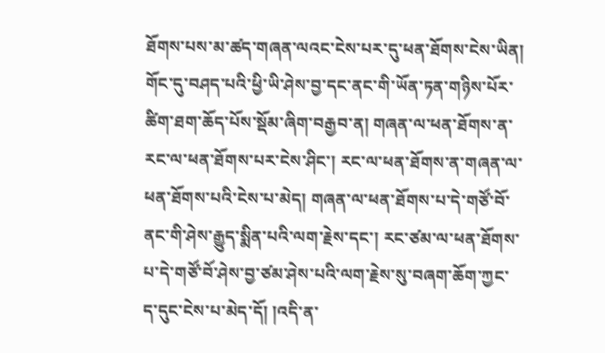ཐོགས་པས་མ་ཚད་གཞན་ལའང་ངེས་པར་དུ་ཕན་ཐོགས་ངེས་ཡིན། གོང་དུ་བཤད་པའི་ཕྱི་ཡི་ཤེས་བྱ་དང་ནང་གི་ཡོན་ཏན་གཉིས་པོར་ཚིག་ཐག་ཆོད་པོས་སྡོམ་ཞིག་བརྒྱབ་ན། གཞན་ལ་ཕན་ཐོགས་ན་རང་ལ་ཕན་ཐོགས་པར་ངེས་ཤིང་། རང་ལ་ཕན་ཐོགས་ན་གཞན་ལ་ཕན་ཐོགས་པའི་ངེས་པ་མེད། གཞན་ལ་ཕན་ཐོགས་པ་དེ་གཙོ་བོ་ནང་གི་ཤེས་རྒྱུད་སྨིན་པའི་ལག་རྗེས་དང་། རང་ཙམ་ལ་ཕན་ཐོགས་པ་དེ་གཙོ་བོ་ཤེས་བྱ་ཙམ་ཤེས་པའི་ལག་རྗེས་སུ་བཞག་ཆོག་ཀྱང་ད་དུང་ངེས་པ་མེད་དོ། །འདི་ན་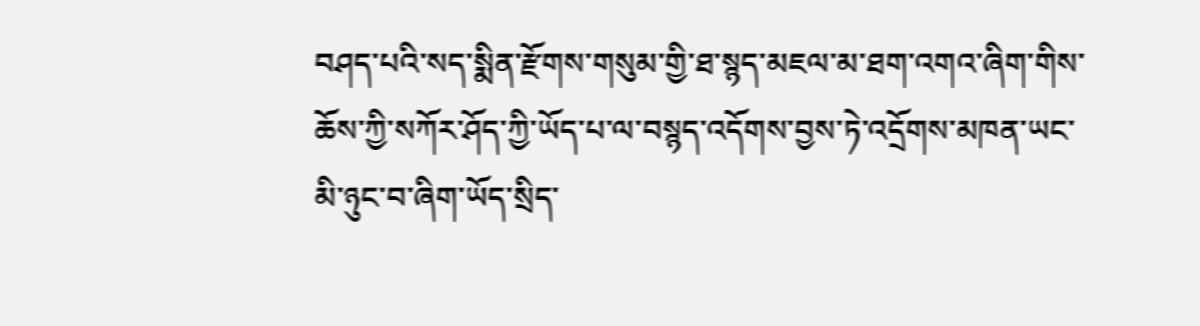བཤད་པའི་སད་སྨིན་རྫོགས་གསུམ་གྱི་ཐ་སྙད་མཇལ་མ་ཐག་འགའ་ཞིག་གིས་ཆོས་ཀྱི་སཀོར་ཤོད་ཀྱི་ཡོད་པ་ལ་བསྙད་འདོགས་བྱས་ཏེ་འདྲོགས་མཁན་ཡང་མི་ཉུང་བ་ཞིག་ཡོད་སྲིད་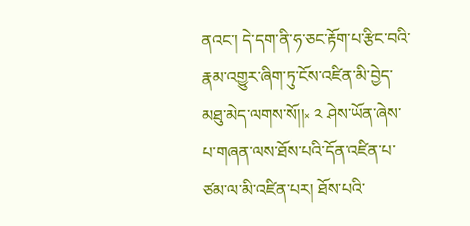ནའང་། དེ་དག་ནི་ཧ་ཅང་རྟོག་པ་རྩིང་བའི་རྣམ་འགྱུར་ཞིག་ཏུ་ངོས་འཛིན་མི་བྱེད་མཐུ་མེད་ལགས་སོ།།༝ ༢ ཤེས་ཡོན་ཞེས་པ་གཞན་ལས་ཐོས་པའི་དོན་འཛིན་པ་ཙམ་ལ་མི་འཛིན་པར། ཐོས་པའི་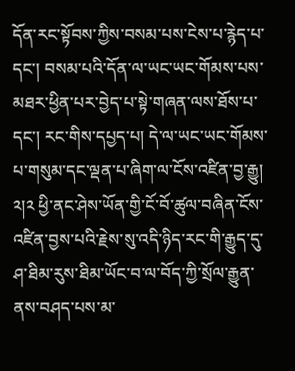དོན་རང་སྟོབས་ཀྱིས་བསམ་པས་ངེས་པ་རྙེད་པ་དང་། བསམ་པའི་དོན་ལ་ཡང་ཡང་གོམས་པས་མཐར་ཕྱིན་པར་བྱེད་པ་སྟེ་གཞན་ལས་ཐོས་པ་དང་། རང་གིས་དཔྱད་པ། དེ་ལ་ཡང་ཡང་གོམས་པ་གསུམ་དང་ལྡན་པ་ཞིག་ལ་ངོས་འཛིན་བྱ་རྒྱུ། ༢།༢ ཕྱི་ནང་ཤེས་ཡོན་གྱི་ངོ་བོ་ཚུལ་བཞིན་ངོས་འཛིན་བྱས་པའི་རྗེས་སུ་འདི་ཉིད་རང་གི་རྒྱུད་དུ་ཤ་ཐིམ་རུས་ཐིམ་ཡོང་བ་ལ་བོད་ཀྱི་སྲོལ་རྒྱུན་ནས་བཤད་པས་མ་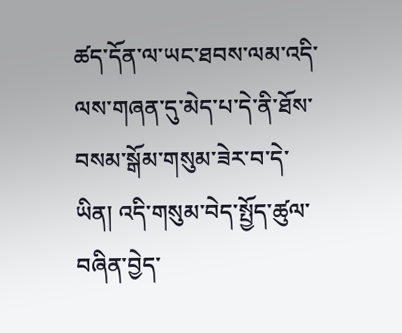ཚད་དོན་ལ་ཡང་ཐབས་ལམ་འདི་ལས་གཞན་དུ་མེད་པ་དེ་ནི་ཐོས་བསམ་སྒོམ་གསུམ་ཟེར་བ་དེ་ཡིན། འདི་གསུམ་བེད་སྤྱོད་ཚུལ་བཞིན་བྱེད་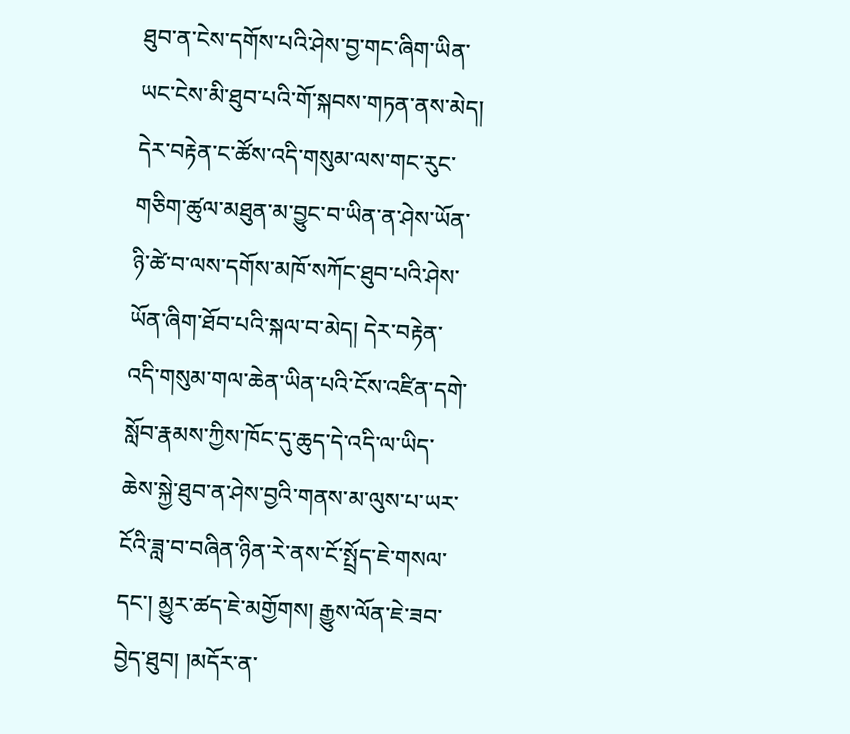ཐུབ་ན་ངེས་དགོས་པའི་ཤེས་བྱ་གང་ཞིག་ཡིན་ཡང་ངེས་མི་ཐུབ་པའི་གོ་སྐབས་གཏན་ནས་མེད། དེར་བརྟེན་ང་ཚོས་འདི་གསུམ་ལས་གང་རུང་གཅིག་ཚུལ་མཐུན་མ་བྱུང་བ་ཡིན་ན་ཤེས་ཡོན་ཉི་ཚེ་བ་ལས་དགོས་མཁོ་སཀོང་ཐུབ་པའི་ཤེས་ཡོན་ཞིག་ཐོབ་པའི་སྐལ་བ་མེད། དེར་བརྟེན་འདི་གསུམ་གལ་ཆེན་ཡིན་པའི་ངོས་འཛིན་དགེ་སློབ་རྣམས་ཀྱིས་ཁོང་དུ་ཆུད་དེ་འདི་ལ་ཡིད་ཆེས་སྐྱེ་ཐུབ་ན་ཤེས་བྱའི་གནས་མ་ལུས་པ་ཡར་ངོའི་ཟླ་བ་བཞིན་ཉིན་རེ་ནས་ངོ་སྤྲོད་ཇེ་གསལ་དང་། མྱུར་ཚད་ཇེ་མགྱོགས། རྒྱུས་ལོན་ཇེ་ཟབ་བྱེད་ཐུབ། །མདོར་ན་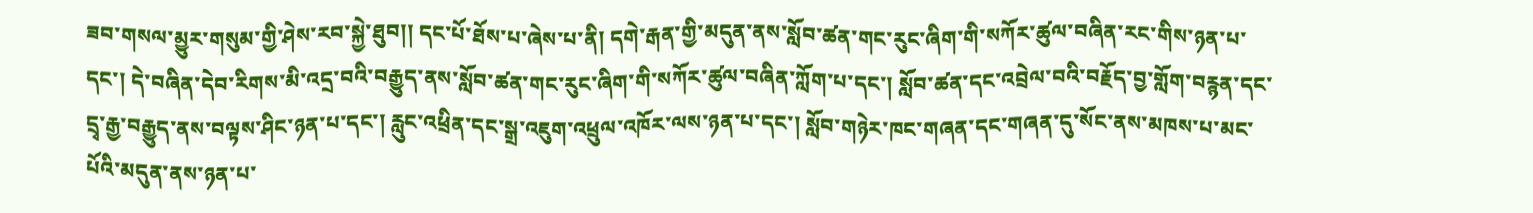ཟབ་གསལ་མྱུར་གསུམ་གྱི་ཤེས་རབ་སྐྱེ་ཐུབ།། དང་པོ་ཐོས་པ་ཞེས་པ་ནི། དགེ་རྒན་གྱི་མདུན་ནས་སློབ་ཚན་གང་རུང་ཞིག་གི་སཀོར་ཚུལ་བཞིན་རང་གིས་ཉན་པ་དང་། དེ་བཞིན་དེབ་རིགས་མི་འདྲ་བའི་བརྒྱུད་ནས་སློབ་ཚན་གང་རུང་ཞིག་གི་སཀོར་ཚུལ་བཞིན་ཀློག་པ་དང་། སློབ་ཚན་དང་འབྲེལ་བའི་བརྗོད་བྱ་གློག་བརྙན་དང་དྲྭ་རྒྱ་བརྒྱུད་ནས་བལྟས་ཤིང་ཉན་པ་དང་། རླུང་འཕྲིན་དང་སྒྲ་འཇུག་འཕྲུལ་འཁོར་ལས་ཉན་པ་དང་། སློབ་གཉེར་ཁང་གཞན་དང་གཞན་དུ་སོང་ནས་མཁས་པ་མང་པོའི་མདུན་ནས་ཉན་པ་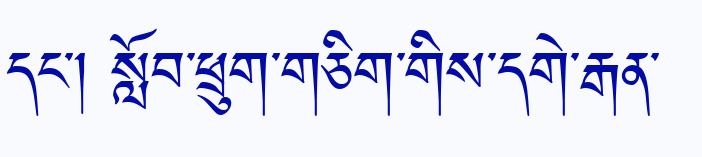དང་། སློབ་ཕྲུག་གཅིག་གིས་དགེ་རྒན་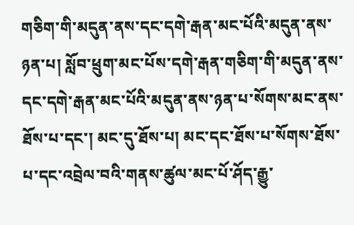གཅིག་གི་མདུན་ནས་དང་དགེ་རྒན་མང་པོའི་མདུན་ནས་ཉན་པ། སློབ་ཕྲུག་མང་པོས་དགེ་རྒན་གཅིག་གི་མདུན་ནས་དང་དགེ་རྒན་མང་པོའི་མདུན་ནས་ཉན་པ་སོགས་མང་ནས་ཐོས་པ་དང་། མང་དུ་ཐོས་པ། མང་དང་ཐོས་པ་སོགས་ཐོས་པ་དང་འབྲེལ་བའི་གནས་ཚུལ་མང་པོ་ཤོད་རྒྱུ་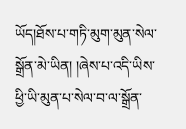ཡོད།ཐོས་པ་གཏི་མུག་མུན་སེལ་སྒྲོན་མེ་ཡིན། །ཞེས་པ་འདི་ཡིས་ཕྱི་ཡི་མུན་པ་སེལ་བ་ལ་སྒྲོན་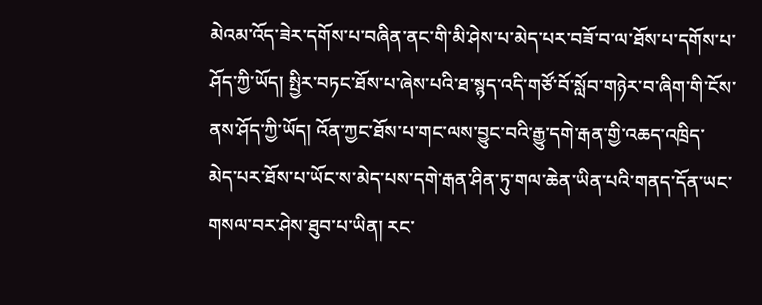མེའམ་འོད་ཟེར་དགོས་པ་བཞིན་ནང་གི་མི་ཤེས་པ་མེད་པར་བཟོ་བ་ལ་ཐོས་པ་དགོས་པ་ཤོད་ཀྱི་ཡོད། སྤྱིར་བཏང་ཐོས་པ་ཞེས་པའི་ཐ་སྙད་འདི་གཙོ་བོ་སློབ་གཉེར་བ་ཞིག་གི་ངོས་ནས་ཤོད་ཀྱི་ཡོད། འོན་ཀྱང་ཐོས་པ་གང་ལས་བྱུང་བའི་རྒྱུ་དགེ་རྒན་གྱི་འཆད་འཁྲིད་མེད་པར་ཐོས་པ་ཡོང་ས་མེད་པས་དགེ་རྒན་ཤིན་ཏུ་གལ་ཆེན་ཡིན་པའི་གནད་དོན་ཡང་གསལ་བར་ཤེས་ཐུབ་པ་ཡིན། རང་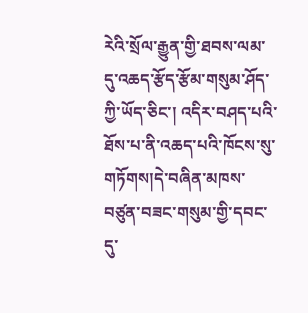རེའི་སྲོལ་རྒྱུན་གྱི་ཐབས་ལམ་དུ་འཆད་རྩོད་རྩོམ་གསུམ་ཤོད་ཀྱི་ཡོད་ཅིང་། འདིར་བཤད་པའི་ཐོས་པ་ནི་འཆད་པའི་ཁོངས་སུ་གཏོགས།དེ་བཞིན་མཁས་བཙུན་བཟང་གསུམ་གྱི་དབང་དུ་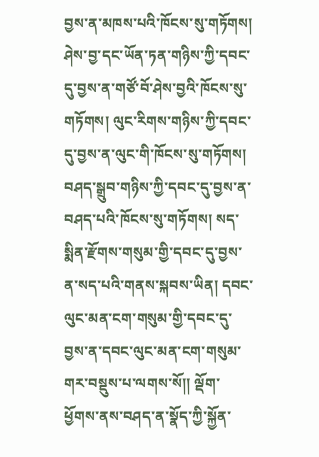བྱས་ན་མཁས་པའི་ཁོངས་སུ་གཏོགས། ཤེས་བྱ་དང་ཡོན་ཏན་གཉིས་ཀྱི་དབང་དུ་བྱས་ན་གཙོ་བོ་ཤེས་བྱའི་ཁོངས་སུ་གཏོགས། ལུང་རིགས་གཉིས་ཀྱི་དབང་དུ་བྱས་ན་ལུང་གི་ཁོངས་སུ་གཏོགས། བཤད་སྒྲུབ་གཉིས་ཀྱི་དབང་དུ་བྱས་ན་བཤད་པའི་ཁོངས་སུ་གཏོགས། སད་སྨིན་རྫོགས་གསུམ་གྱི་དབང་དུ་བྱས་ན་སད་པའི་གནས་སྐབས་ཡིན། དབང་ལུང་མན་ངག་གསུམ་གྱི་དབང་དུ་བྱས་ན་དབང་ལུང་མན་ངག་གསུམ་གར་བསྡུས་པ་ལགས་སོ།། ལྡོག་ཕྱོགས་ནས་བཤད་ན་སྣོད་ཀྱི་སྐྱོན་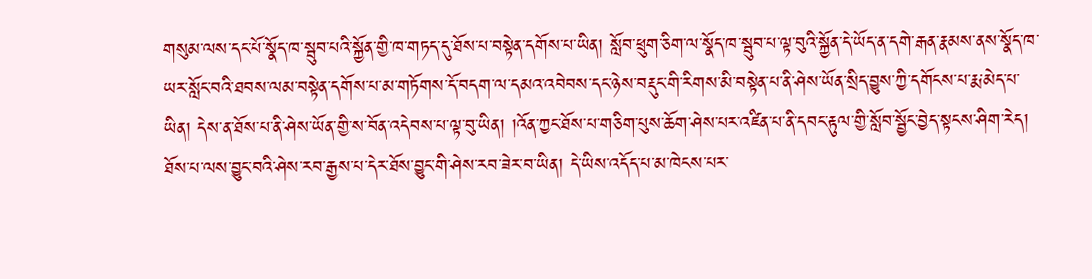གསུམ་ལས་དང་པོ་སྣོད་ཁ་སྦུབ་པའི་སྐྱོན་གྱི་ཁ་གཏད་དུ་ཐོས་པ་བསྟེན་དགོས་པ་ཡིན། སློབ་ཕྲུག་ཅིག་ལ་སྣོད་ཁ་སྦུབ་པ་ལྟ་བུའི་སྐྱོན་དེ་ཡོད་ན་དགེ་རྒན་རྣམས་ནས་སྣོད་ཁ་ཡར་སློང་བའི་ཐབས་ལམ་བསྟེན་དགོས་པ་མ་གཏོགས་དོ་བདག་ལ་དམའ་འབེབས་དང་ཉེས་བརྡུང་གི་རིགས་མི་བསྟེན་པ་ནི་ཤེས་ཡོན་སྲིད་བྱུས་ཀྱི་དགོངས་པ་རྨ་མེད་པ་ཡིན། དེས་ན་ཐོས་པ་ནི་ཤེས་ཡོན་གྱི་ས་བོན་འདེབས་པ་ལྟ་བུ་ཡིན། །འོན་ཀྱང་ཐོས་པ་གཅིག་པུས་ཆོག་ཤེས་པར་འཛིན་པ་ནི་དབང་རྟུལ་གྱི་སློབ་སྦྱོང་བྱེད་སྟངས་ཤིག་རེད། ཐོས་པ་ལས་བྱུང་བའི་ཤེས་རབ་རྒྱས་པ་དེར་ཐོས་བྱུང་གི་ཤེས་རབ་ཟེར་བ་ཡིན། དེ་ཡིས་འདོད་པ་མ་ཁེངས་པར་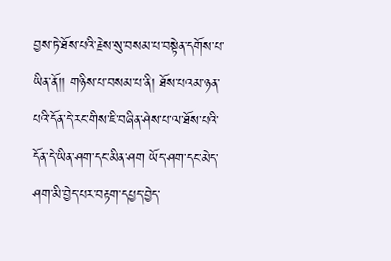བྱས་ཏེ་ཐོས་པའི་རྗེས་སུ་བསམ་པ་བསྟེན་དགོས་པ་ཡིན་ནོ།། གཉིས་པ་བསམ་པ་ནི། ཐོས་པའམ་ཉན་པའི་དོན་དེ་རང་གིས་ཇི་བཞིན་ཤེས་པ་ལ་ཐོས་པའི་དོན་དེ་ཡིན་ཤག་དང་མིན་ཤག ཡོད་ཤག་དང་མེད་ཤག་མི་བྱེད་པར་བརྟག་དཔྱད་བྱེད་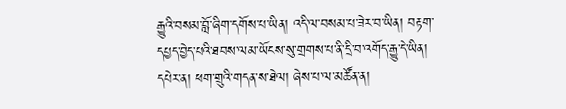རྒྱུའི་བསམ་བློ་ཞིག་དགོས་པ་ཡིན། འདི་ལ་བསམ་པ་ཟེར་བ་ཡིན། བརྟག་དཔྱད་བྱེད་པའི་ཐབས་ལམ་ཡོངས་སུ་གྲགས་པ་ནི་དྲི་བ་འགོད་རྒྱུ་དེ་ཡིན། དཔེར་ན། ཕག་གྲུའི་གདན་ས་ཐེལ། ཞེས་པ་ལ་མཚོན་ན།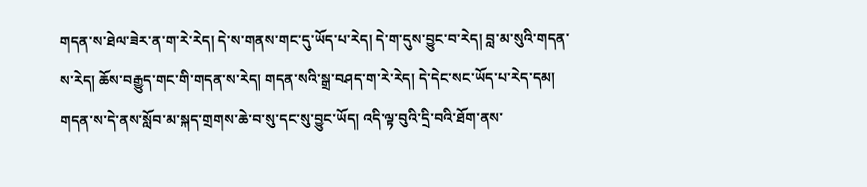གདན་ས་ཐེལ་ཟེར་ན་ག་རེ་རེད། དེ་ས་གནས་གང་དུ་ཡོད་པ་རེད། དེ་ག་དུས་བྱུང་བ་རེད། བླ་མ་སུའི་གདན་ས་རེད། ཆོས་བརྒྱུད་གང་གི་གདན་ས་རེད། གདན་སའི་སྒྲ་བཤད་ག་རེ་རེད། དེ་དེང་སང་ཡོད་པ་རེད་དམ། གདན་ས་དེ་ནས་སློབ་མ་སྐད་གྲགས་ཆེ་བ་སུ་དང་སུ་བྱུང་ཡོད། འདི་ལྟ་བུའི་དྲི་བའི་ཐོག་ནས་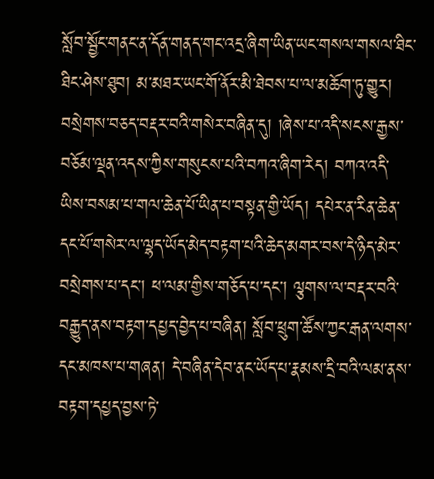སློབ་སྦྱོང་གནང་ན་དོན་གནད་གང་འདྲ་ཞིག་ཡིན་ཡང་གསལ་གསལ་ཐིང་ཐིང་ཤེས་ཐུབ། མ་མཐར་ཡང་གོ་ནོར་མི་ཐེབས་པ་ལ་མཆོག་ཏུ་གྱུར། བསྲེགས་བཅད་བརྡར་བའི་གསེར་བཞིན་དུ། །ཞེས་པ་འདི་སངས་རྒྱས་བཅོམ་ལྡན་འདས་ཀྱིས་གསུངས་པའི་བཀའ་ཞིག་རེད། བཀའ་འདི་ཡིས་བསམ་པ་གལ་ཆེན་པོ་ཡིན་པ་བསྟན་གྱི་ཡོད། དཔེར་ན་རིན་ཆེན་དང་པོ་གསེར་ལ་ལྷད་ཡོད་མེད་བརྟག་པའི་ཆེད་མགར་བས་དེ་ཉིད་མེར་བསྲེགས་པ་དང་། ཕ་ལམ་གྱིས་གཅོད་པ་དང་། ལྕགས་ལ་བརྡར་བའི་བརྒྱུད་ནས་བརྟག་དཔྱད་བྱེད་པ་བཞིན། སློབ་ཕྲུག་ཚོས་ཀྱང་རྒན་ལགས་དང་མཁས་པ་གཞན། དེ་བཞིན་དེབ་ནང་ཡོད་པ་རྣམས་དྲི་བའི་ལམ་ནས་བརྟག་དཔྱད་བྱས་ཏེ་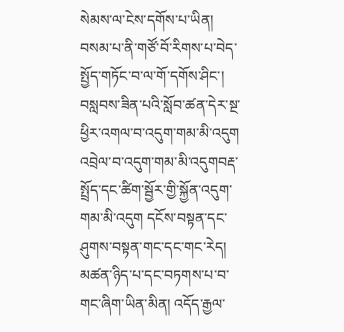སེམས་ལ་ངེས་དགོས་པ་ཡིན། བསམ་པ་ནི་གཙོ་བོ་རིགས་པ་བེད་སྤྱོད་གཏོང་བ་ལ་གོ་དགོས་ཤིང་། བསླབས་ཟིན་པའི་སློབ་ཚན་དེར་སྔ་ཕྱིར་འགལ་བ་འདུག་གམ་མི་འདུག འབྲེལ་བ་འདུག་གམ་མི་འདུགབརྡ་སྤྲོད་དང་ཚིག་སྦྱོར་གྱི་སྐྱོན་འདུག་གམ་མི་འདུག དངོས་བསྟན་དང་ཤུགས་བསྟན་གང་དང་གང་རེད། མཚན་ཉིད་པ་དང་བཏགས་པ་བ་གང་ཞིག་ཡིན་མིན། འདོད་རྒྱལ་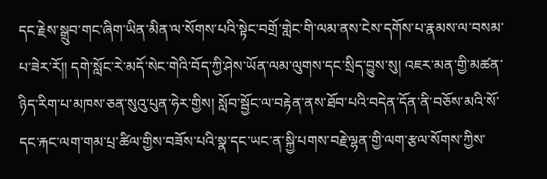དང་རྗེས་སྒྲུབ་གང་ཞིག་ཡིན་མིན་ལ་སོགས་པའི་སྟེང་བགྲོ་གླེང་གི་ལམ་ནས་ངེས་དགོས་པ་རྣམས་ལ་བསམ་པ་ཟེར་རོ།། དགེ་སློང་རེ་མདོ་སེང་གེའི་བོད་ཀྱི་ཤེས་ཡོན་ལམ་ལུགས་དང་སྲིད་བྱུས་སུ། འཇར་མན་གྱི་མཚན་ཉིད་རིག་པ་མཁས་ཅན་སུའུ་པུན་ཧེར་གྱིས། སློབ་སྦྱོང་ལ་བརྟེན་ནས་ཐོབ་པའི་བདེན་དོན་ནི་བཅོས་མའི་སོ་དང་རྐང་ལག་གམ་པྲ་ཚིལ་གྱིས་བཟོས་པའི་སྣ་དང་ཡང་ན་སྐྱི་པགས་བརྗེ་ལྷན་གྱི་ལག་རྩལ་སོགས་ཀྱིས་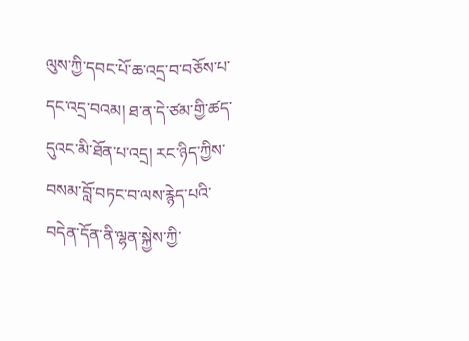ལུས་ཀྱི་དབང་པོ་ཆ་འདྲ་བ་བཅོས་པ་དང་འདྲ་བའམ། ཐ་ན་དེ་ཙམ་གྱི་ཚད་དུའང་མི་ཐོན་པ་འདྲ། རང་ཉིད་ཀྱིས་བསམ་བློ་བཏང་བ་ལས་རྙེད་པའི་བདེན་དོན་ནི་ལྷན་སྐྱེས་ཀྱི་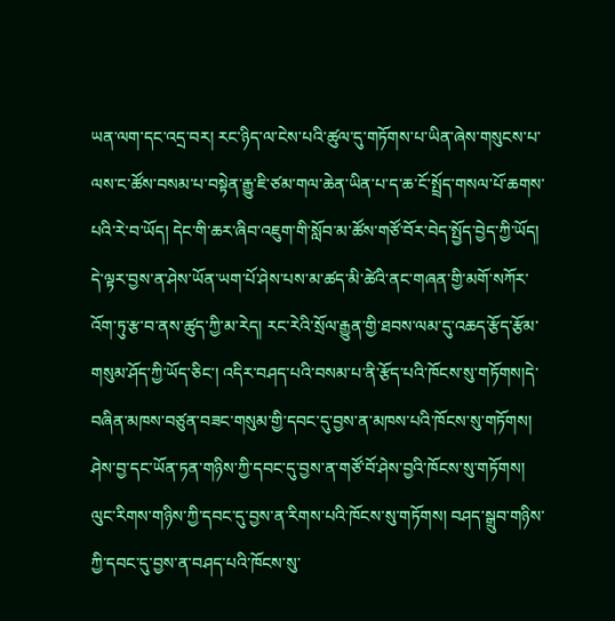ཡན་ལག་དང་འདྲ་བར། རང་ཉིད་ལ་ངེས་པའི་ཚུལ་དུ་གཏོགས་པ་ཡིན་ཞེས་གསུངས་པ་ལས་ང་ཚོས་བསམ་པ་བསྟེན་རྒྱུ་ཇི་ཙམ་གལ་ཆེན་ཡིན་པ་ད་ཆ་ངོ་སྤྲོད་གསལ་པོ་ཆགས་པའི་རེ་བ་ཡོད། དེང་གི་ཆར་ཞིབ་འཇུག་གི་སློབ་མ་ཚོས་གཙོ་བོར་བེད་སྤྱོད་བྱེད་ཀྱི་ཡོད། དེ་ལྟར་བྱས་ན་ཤེས་ཡོན་ཡག་པོ་ཤེས་པས་མ་ཚད་མི་ཚེའི་ནང་གཞན་གྱི་མགོ་སཀོར་འོག་ཏུ་རྩ་བ་ནས་ཚུད་ཀྱི་མ་རེད། རང་རེའི་སྲོལ་རྒྱུན་གྱི་ཐབས་ལམ་དུ་འཆད་རྩོད་རྩོམ་གསུམ་ཤོད་ཀྱི་ཡོད་ཅིང་། འདིར་བཤད་པའི་བསམ་པ་ནི་རྩོད་པའི་ཁོངས་སུ་གཏོགས།དེ་བཞིན་མཁས་བཙུན་བཟང་གསུམ་གྱི་དབང་དུ་བྱས་ན་མཁས་པའི་ཁོངས་སུ་གཏོགས། ཤེས་བྱ་དང་ཡོན་ཏན་གཉིས་ཀྱི་དབང་དུ་བྱས་ན་གཙོ་བོ་ཤེས་བྱའི་ཁོངས་སུ་གཏོགས། ལུང་རིགས་གཉིས་ཀྱི་དབང་དུ་བྱས་ན་རིགས་པའི་ཁོངས་སུ་གཏོགས། བཤད་སྒྲུབ་གཉིས་ཀྱི་དབང་དུ་བྱས་ན་བཤད་པའི་ཁོངས་སུ་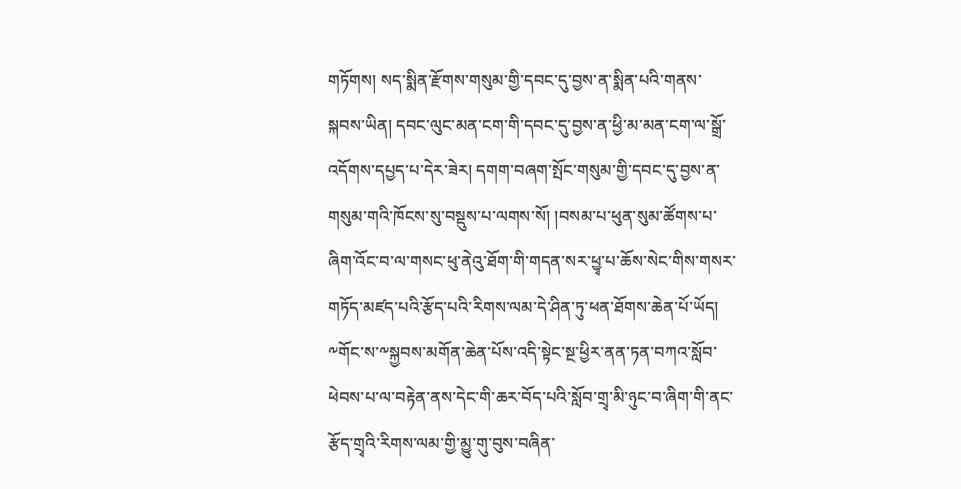གཏོགས། སད་སྨིན་རྫོགས་གསུམ་གྱི་དབང་དུ་བྱས་ན་སྨིན་པའི་གནས་སྐབས་ཡིན། དབང་ལུང་མན་ངག་གི་དབང་དུ་བྱས་ན་ཕྱི་མ་མན་ངག་ལ་སྒྲོ་འདོགས་དཔྱད་པ་དེར་ཟེར། དགག་བཞག་སྤོང་གསུམ་གྱི་དབང་དུ་བྱས་ན་གསུམ་གའི་ཁོངས་སུ་བསྡུས་པ་ལགས་སོ། །བསམ་པ་ཕུན་སུམ་ཚོགས་པ་ཞིག་འོང་བ་ལ་གསང་ཕུ་ནེའུ་ཐོག་གི་གདན་སར་ཕྱྭ་པ་ཆོས་སེང་གིས་གསར་གཏོད་མཛད་པའི་རྩོད་པའི་རིགས་ལམ་དེ་ཤིན་ཏུ་ཕན་ཐོགས་ཆེན་པོ་ཡོད། ༸གོང་ས་༸སྐྱབས་མགོན་ཆེན་པོས་འདི་སྟེང་སྔ་ཕྱིར་ནན་ཏན་བཀའ་སློབ་ཕེབས་པ་ལ་བརྟེན་ནས་དེང་གི་ཆར་བོད་པའི་སློབ་གྲྭ་མི་ཉུང་བ་ཞིག་གི་ནང་རྩོད་གྲྭའི་རིགས་ལམ་གྱི་མྱུ་གུ་བུས་བཞིན་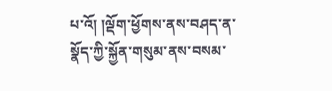པ་འོ། །ལྡོག་ཕྱོགས་ནས་བཤད་ན་སྣོད་ཀྱི་སྐྱོན་གསུམ་ནས་བསམ་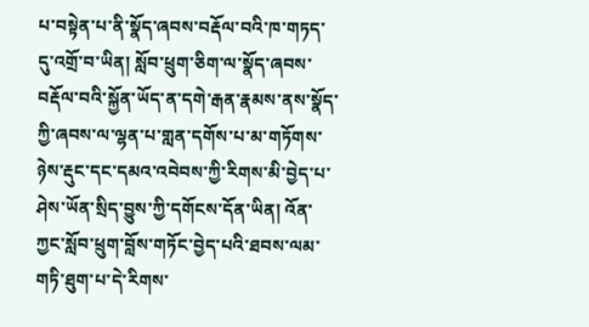པ་བསྟེན་པ་ནི་སྣོད་ཞབས་བརྡོལ་བའི་ཁ་གཏད་དུ་འགྲོ་བ་ཡིན། སློབ་ཕྲུག་ཅིག་ལ་སྣོད་ཞབས་བརྡོལ་བའི་སྐྱོན་ཡོད་ན་དགེ་རྒན་རྣམས་ནས་སྣོད་ཀྱི་ཞབས་ལ་ལྷན་པ་གླན་དགོས་པ་མ་གཏོགས་ཉེས་རྡུང་དང་དམའ་འབེབས་ཀྱི་རིགས་མི་བྱེད་པ་ཤེས་ཡོན་སྲིད་བྱུས་ཀྱི་དགོངས་དོན་ཡིན། འོན་ཀྱང་སློབ་ཕྲུག་བློས་གཏོང་བྱེད་པའི་ཐབས་ལམ་གཏི་ཐུག་པ་དེ་རིགས་